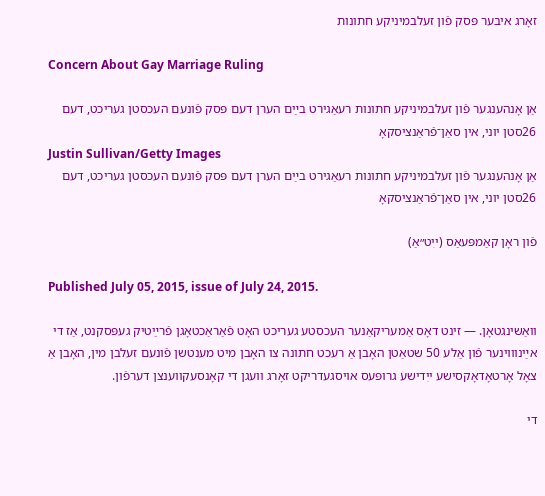זאָרג איבער פּסק פֿון זעלבמיניקע חתונות

Concern About Gay Marriage Ruling

אַן אָנהענגער פֿון זעלבמיניקע חתונות רעאַגירט בײַם הערן דעם פּסק פֿונעם העכסטן געריכט, דעם 26סטן יוני, אין סאַן־פֿראַנציסקאָ
Justin Sullivan/Getty Images
אַן אָנהענגער פֿון זעלבמיניקע חתונות רעאַגירט בײַם הערן דעם פּסק פֿונעם העכסטן געריכט, דעם 26סטן יוני, אין סאַן־פֿראַנציסקאָ

פֿון ראָן קאַמפּעאַס (ייִט״אַ)

Published July 05, 2015, issue of July 24, 2015.

וואַשינגטאָן. — זינט דאָס אַמעריקאַנער העכסטע געריכט האָט פֿאַראַכטאָגן פֿרײַטיק געפּסקנט, אַז די אײַנוווינער פֿון אַלע 50 שטאַטן האָבן אַ רעכט חתונה צו האָבן מיט מענטשן פֿונעם זעלבן מין, האָבן אַ צאָל אָרטאָדאָקסישע ייִדישע גרופּעס אויסגעדריקט זאָרג וועגן די קאָנסעקווענצן דערפֿון.

די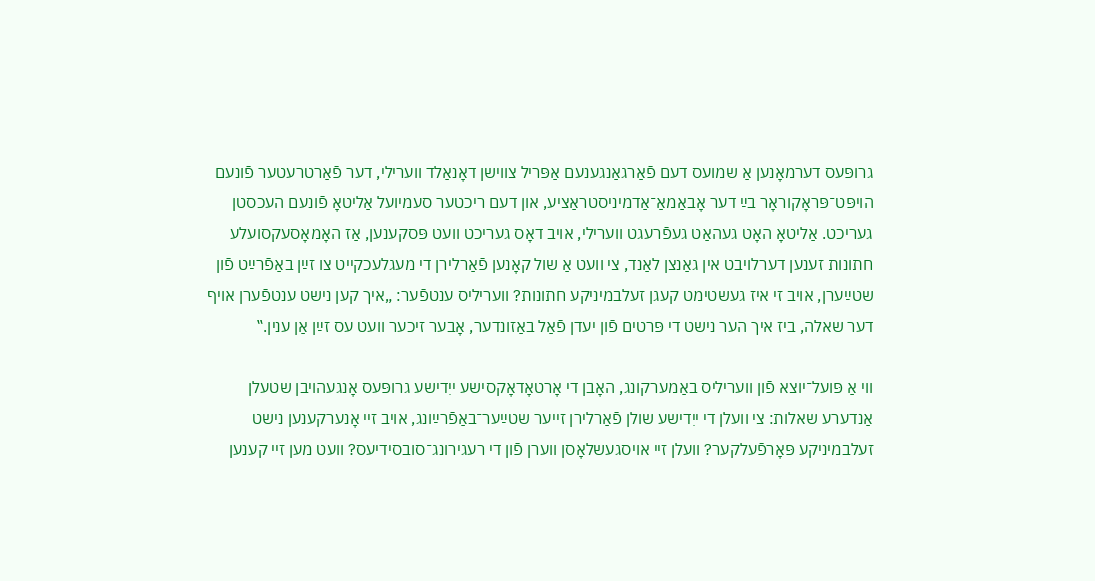גרופּעס דערמאָנען אַ שמועס דעם פֿאַרגאַנגענעם אַפּריל צווישן דאָנאַלד ווערילי, דער פֿאַרטרעטער פֿונעם הויפּט־פּראָקוראָר בײַ דער אָבאַמאַ־אַדמיניסטראַציע, און דעם ריכטער סעמיועל אַליטאָ פֿונעם העכסטן געריכט. אַליטאָ האָט געהאַט געפֿרעגט ווערילי, אויב דאָס געריכט וועט פּסקענען, אַז האָמאָסעקסועלע חתונות זענען דערלויבט אין גאַנצן לאַנד, צי וועט אַ שול קאָנען פֿאַרלירן די מעגלעכקייט צו זײַן באַפֿרײַט פֿון שטײַערן, אויב זי איז געשטימט קעגן זעלבמיניקע חתונות? וועריליס ענטפֿער: „איך קען נישט ענטפֿערן אויף דער שאלה, ביז איך הער נישט די פּרטים פֿון יעדן פֿאַל באַזונדער, אָבער זיכער וועט עס זײַן אַן ענין.‟

ווי אַ פּועל־יוצא פֿון וועריליס באַמערקונג, האָבן די אָרטאָדאָקסישע ייִדישע גרופּעס אָנגעהויבן שטעלן אַנדערע שאלות: צי וועלן די ייִדישע שולן פֿאַרלירן זייער שטײַער־באַפֿרײַונג, אויב זיי אָנערקענען נישט זעלבמיניקע פּאָרפֿעלקער? וועלן זיי אויסגעשלאָסן ווערן פֿון די רעגירונג־סובסידיעס? וועט מען זיי קענען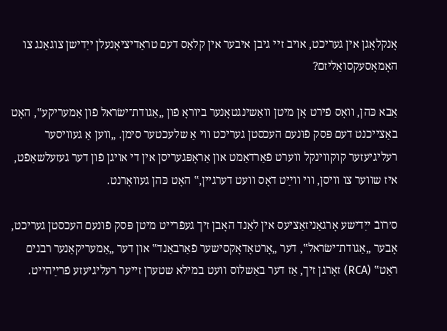אָנקלאָגן אין געריכט, אויב זיי גיבן איבער אין קלאַס דעם טראַדיציאָנעלן ייִדישן צוגאַנג צו האָמאָסעקסואַליזם?

אַבא כּהן, וואָס פֿירט אָן מיטן וואַשינגטאָנער ביוראָ פֿון „אַגודת־ישׂראל פֿון אַמעריקע‟, האָט באַצייכנט דעם פּסק פֿונעם העכסטן געריכט ווי אַ שלעכטער סימן. „ווען אַ געוויסער רעליגיעזער קוקווינקל ווערט פֿאַרדאַמט און אַראָפּגעריסן אין די אויגן פֿון דער געזעלשאַפֿט, איז שווער צו וויסן, ווי ווײַט דאָס וועט דערגיין,‟ האָט כּהן געוואָרנט.

ס׳רובֿ ייִדישע אָרגאַניזאַציעס אין לאַנד האָבן זיך געפֿרייט מיטן פּסק פֿונעם העכסטן געריכט, אָבער „אַגודת־ישׂראל‟, דער „אָרטאָדאָקסישער פֿאַרבאַנד‟ און דער „אַמעריקאַנער רבנים ראַט‟ (RCA) זאָרגן זיך, אַז דער באַשלוס וועט במילא שטערן זייער רעליגיעזע פֿרײַהייט.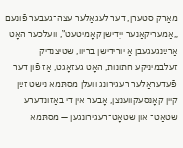מאַרק סטערן, דער לעגאַלער עצה־געבער פֿונעם „אַמעריקאַנער ייִדישן קאָמיטעט‟, וועלכער האָט אַרײַנגעגעבן אַ יורידישן בריוו, שטיצנדיק זעלבמיניקע חתונות, האָט געזאָגט, אַז פֿון דער פֿעדעראַלער רעגירונג וועלן מסתּמא נישט זײַן קיין קאָנסעקווענצן, אָבער אין די באַזונדערע שטאַט־ און שטאָט־רעגירונגען — מסתּמא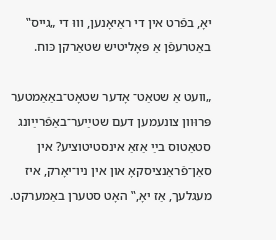יאָ, בפֿרט אין די ראַיאָנען, וווּ די „גייס‟ באַטרעפֿן אַ פּאָליטיש שטאַרקן כּוח.

„וועט אַ שטאַט־ אָדער שטאָט־באַאַמטער פּרוּוון צונעמען דעם שטײַער־באַפֿרײַונג סטאַטוס בײַ אַזאַ אינסטיטוציע? אין סאַן־פֿראַנציסקאָ און אין ניו־יאָרק, איז מעגלעך, אַז יאָ,‟ האָט סטערן באַמערקט.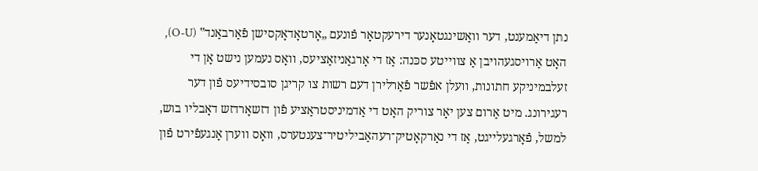נתן דיאַמענט, דער וואַשינגטאָנער דירעקטאָר פֿונעם „אָרטאָדאָקסישן פֿאַרבאַנד‟ (O-U), האָט אַרויסגעהויבן אַ צווייטע סכּנה: אַז די אָרגאַניזאַציעס, וואָס נעמען נישט אָן די זעלבמיניקע חתונות, וועלן אפֿשר פֿאַרלירן דעם רשות צו קריגן סובסידיעס פֿון דער רעגירונג. מיט אַרום צען יאָר צוריק האָט די אַדמיניסטראַציע פֿון דזשאָרדזש דאָבליו בוש, למשל, פֿאָרגעלייגט, אַז די נאַרקאָטיק־רעהאַביליטיר־צענטערס, וואָס ווערן אָנגעפֿירט פֿון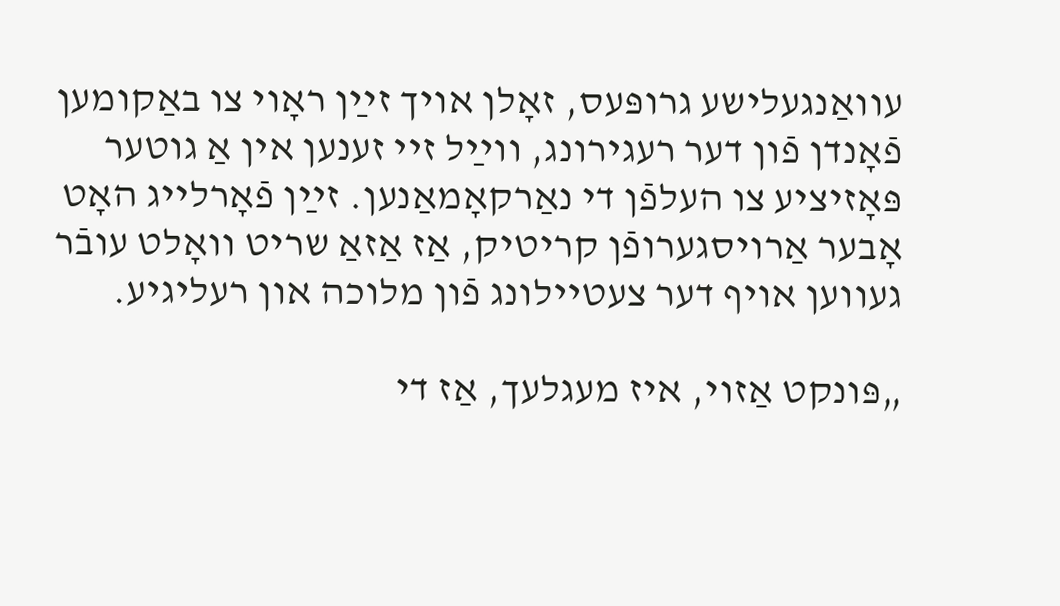עוואַנגעלישע גרופּעס, זאָלן אויך זײַן ראָוי צו באַקומען פֿאָנדן פֿון דער רעגירונג, ווײַל זיי זענען אין אַ גוטער פּאָזיציע צו העלפֿן די נאַרקאָמאַנען. זײַן פֿאָרלייג האָט אָבער אַרויסגערופֿן קריטיק, אַז אַזאַ שריט וואָלט עובֿר געווען אויף דער צעטיילונג פֿון מלוכה און רעליגיע.

„פּונקט אַזוי, איז מעגלעך, אַז די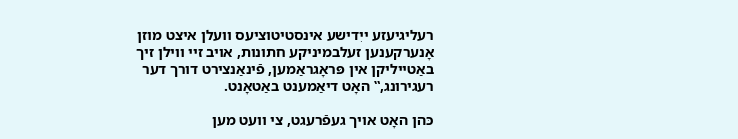רעליגיעזע ייִדישע אינסטיטוציעס וועלן איצט מוזן אָנערקענען זעלבמיניקע חתונות, אויב זיי ווילן זיך באַטייליקן אין פּראָגראַמען, פֿינאַנצירט דורך דער רעגירונג,‟ האָט דיאַמענט באַטאָנט.

כּהן האָט אויך געפֿרעגט, צי וועט מען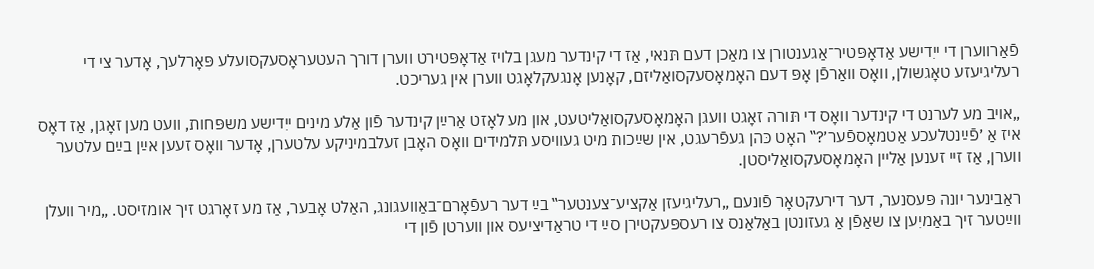פֿאַרווערן די ייִדישע אַדאָפּטיר־אַגענטורן צו מאַכן דעם תּנאי, אַז די קינדער מעגן בלויז אַדאָפּטירט ווערן דורך העטעראָסעקסועלע פּאָרלעך, אָדער צי די רעליגיעזע טאָגשולן, וואָס וואַרפֿן אָפּ דעם האָמאָסעקסואַליזם, קאָנען אָנגעקלאָגט ווערן אין געריכט.

„אויב מע לערנט די קינדער וואָס די תּורה זאָגט וועגן האָמאָסעקסואַליטעט, און מע לאָזט אַרײַן קינדער פֿון אַלע מינים ייִדישע משפּחות, וועט מען זאָגן, אַז דאָס איז אַ ׳פֿײַנטלעכע אַטמאָספֿער׳?‟ האָט כּהן געפֿרעגט, אין שײַכות מיט געוויסע תּלמידים וואָס האָבן זעלבמיניקע עלטערן, אָדער וואָס זעען אײַן בײַם עלטער ווערן, אַז זיי זענען אַליין האָמאָסעקסואַליסטן.

ראַבינער יונה פּעסנער, דער דירעקטאָר פֿונעם „רעליגיעזן אַקציע־צענטער‟ בײַ דער רעפֿאָרם־באַוועגונג, האַלט אָבער, אַז מע זאָרגט זיך אומזיסט. „מיר וועלן ווײַטער זיך באַמיִען צו שאַפֿן אַ געזונטן באַלאַנס צו רעספּעקטירן סײַ די טראַדיציעס און ווערטן פֿון די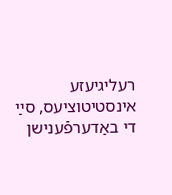רעליגיעזע אינסטיטוציעס, סײַ די באַדערפֿענישן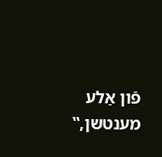פֿון אַלע מענטשן,‟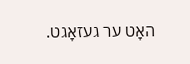האָט ער געזאָגט.